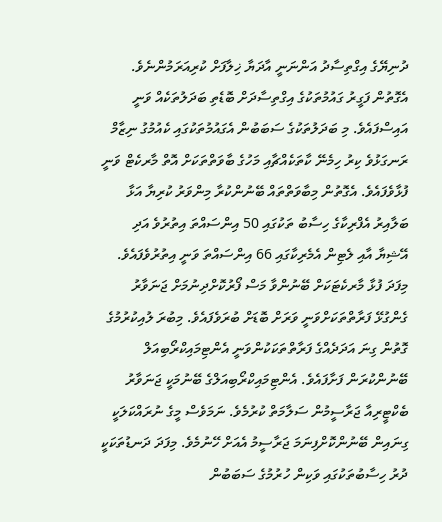ދުނިޔޭގެ އިގްތިސާދު އަންނަނީ އާދަޔާ ޚިލާފަށް ކުރިއަރަމުންނެވެ. އެގޮތުން ފަގީރު ގައުމުތަކުގެ އިގްތިސާދަށް ބޮޑެތި ބަދަލުތަކެއް ވަނީ އައިސްފައެވެ. މި ބަދަލުތަކުގެ ސަބަބުން އެގައުމުތަކުގައި ކެއުމުގު ނިޒާމް ރަނގަޅުވެ ކިރު ހިމެނޭ ކާތަކެއްޗާއި މަހުގެ ބާވަތްތަކަށް އޮތް މާރކެޓް ވަނީ ފުޅާވެފައެވެ. އެގޮތުން މިބާވަތްތައް ބޭނުންކުރާ މިންވަރު ކުރިޔާ އަޅާ ބަލާއިރު އެފްރިކާގެ ހިސާބު ތަކުގައި 50 އިންސައްތަ އިތުރުވެ އަދި އޭޝިޔާ އާއި ލެޓިން އެމެރިކާގައި 66 އިންސައްތަ ވަނީ އިތުރުވެފައެވެ.
މިފަދަ ފުޅާ މާރކެޓަކަށް ބޭނުންވާ މަސް ފޯރުކޮށްދިނުމަށް ޖަނަވާރު ގެންގުޅޭ ފަރާތްތަކަށްވަނީ ވަރަށް ބޮޑަށް ބުރަވެފައެވެ. މިބުރަ ލުއިކުރުމުގެ ގޮތުން ގިނަ އަދަދެއްގެ ފަރާތްތަކަކުންވަނީ އެންޓިމައިކްރޯބިއަލް ބޭނުންކުރަން ފަށާފައެވެ. އެންޓިމައިކްރޯބިއަލްގެ ބޭނުމަކީ ޖަނަވާރު ބެކްޓީރިއާ ޖަރާސީމުން ސަލާމަތް ކުރުމެވެ. ނަމަވެސް މީގެ ނުރައްކަލަކީ ގިނައިން ބޭނުންކޮށްފިނަމަ ޖަރާސީމު އެއަށް ހޭނުމެވެ. މިފަދަ ދަނޑުތަކަކީ ދުރު ހިސާބުތަކުގައި ވަކިން ހުރުމުގެ ސަބަބުން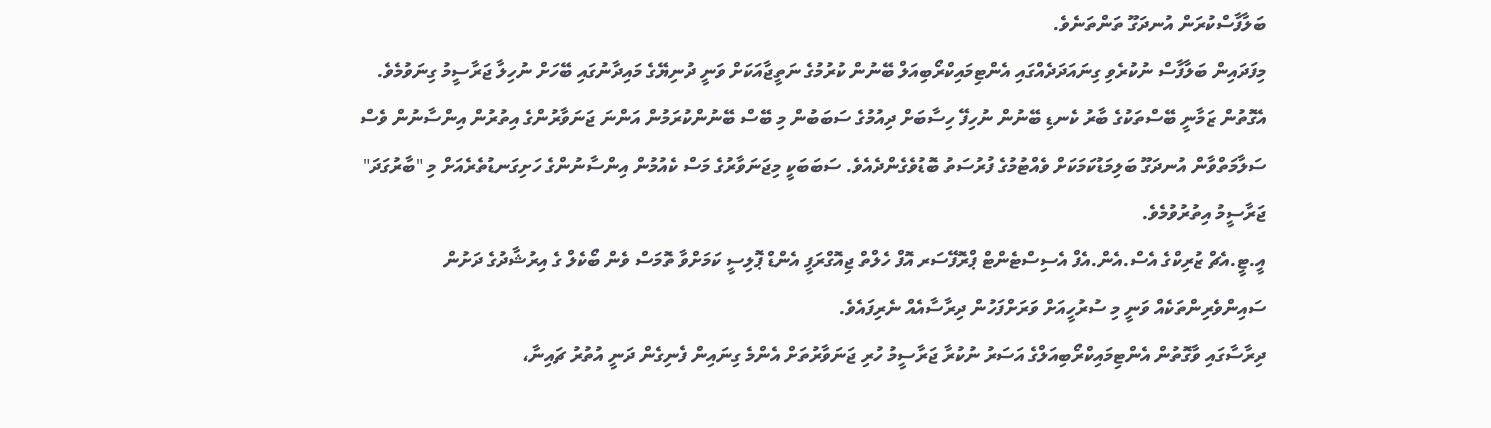ބަލާފާސްކުރަން އުނދަގޫ ތަންތަނެވެ.
މިފަދައިން ބަލާފާސް ނުކުރެވި ގިނައަދަދެއްގައި އެންޓިމައިކްރޯބިއަލް ބޭނުން ކުރުމުގެ ނަތީޖާއަކަށް ވަނީ ދުނިޔޭގެ މައިދާނުގައި ބޭހަށް ނުހިލާ ޖަރާސީމު ގިނަވުމެވެ. އެގޮތުން ޒަމާނީ ބޭސްތަކުގެ ބާރު ކެނޑި ބޭނުން ނުހިފޭ ހިސާބަށް ދިއުމުގެ ސަބަބުން މި ބޭސް ބޭނުންކުރަމުން އަންނަ ޖަނަވާރުންގެ އިތުރުން އިންސާނުން ވެސް ސަލާމަތްވާން އުނދަގޫ ބަލިމަޑުކަމަކަށް ވެއްޓުމުގެ ފުރުސަތު ބޮޑުވެގެންދެއެވެ. ސަބަބަކީ މިޖަނަވާރުގެ މަސް ކެއުމުން އިންސާނުންގެ ހަށިގަނޑުތެރެއަށް މި "ބާރުގަދަ" ޖަރާސީމު އިތުރުވުމެވެ.
އީ.ޓީ.އެޗް ޒުރިކްގެ އެސް.އެން.އެފް އެސިސްޓެންޓް ޕްރޮފޭސަރ އޮފް ހެލްތް ޖިއޮގްރަފީ އެންޑް ޕޮލިސީ ކަމަށްވާ ތޮމަސް ވެން ބޯކެލް ގެ އިރުޝާދުގެ ދަށުން ސައިންވެރިންތަކެއް ވަނީ މި ސުރުހީއަށް ވަރަށްފަހުން ދިރާސާއެއް ނެރިފައެވެ.
ދިރާސާގައި ވާގޮތުން އެންޓިމައިކްރޯބިއަލްގެ އަސަރު ނުކުރާ ޖަރާސީމު ހުރި ޖަނަވާރުތަށް އެންމެ ގިނައިން ފެނިގެން ދަނީ އުތުރު ޗައިނާ،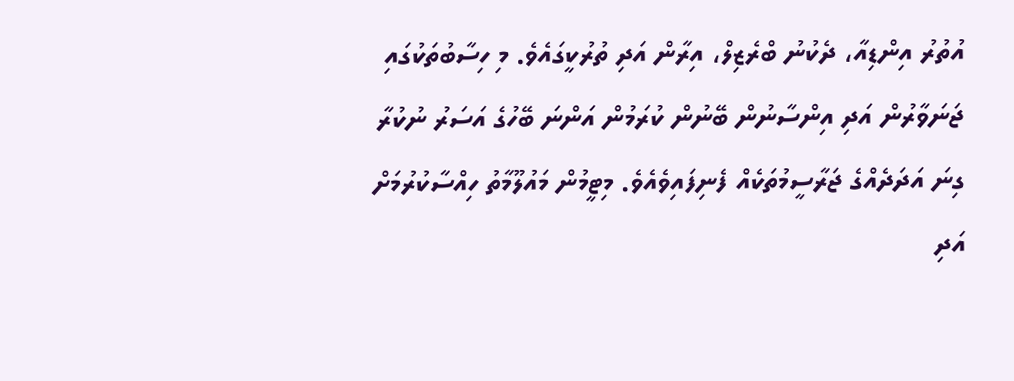އުތުރު އިންޑިއާ، ދެކުނު ބްރެޒިލް، އިރާން އަދި ތުރުކީގައެވެ. މި ހިސާބުތަކުގައި ޖަނަވާރުން އަދި އިންސާނުން ބޭނުން ކުރަމުން އަންނަ ބޭހުގެ އަސަރު ނުކުރާ ގިނަ އަދަދެއްގެ ޖަރާސީމުތަކެއް ފެނިފައިވެއެވެ. މިޓީމުން މައުލޫމާތު ހިއްސާކުރުމަށް އަދި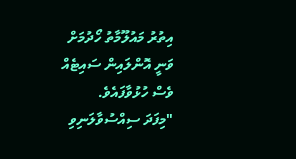އިތުރު މައުލޫމާތު ހޯދުމަށް ވަނީ އޮންލައިން ސައިޓެއް ވެސް ހުޅުވާފައެވެ.
"މިފަދަ ސިއްސުވާލަނިވި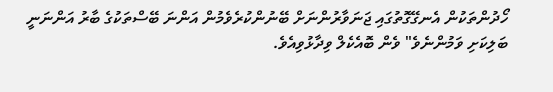ހޯދުންތަކުން އެނގޭގޮތުގައި ޖަނަވާރުންނަށް ބޭނުންކުރެވެމުން އަންނަ ބޭސްތަކުގެ ބާރު އަންނަނީ ބަލިކަށި ވަމުންނެވެ" ވެން ބޮއެކެލް ވިދާޅުވިއެވެ.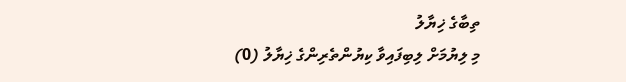ތިބާގެ ޚިޔާލު
މި ލިޔުމަށް ލިބިފައިވާ ކިޔުންތެރިންގެ ޚިޔާލު (0)